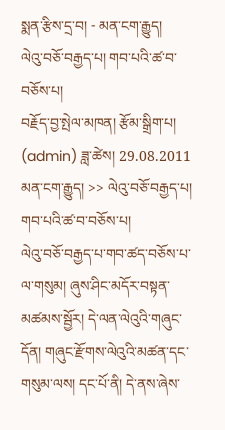སྨན་རྩིས་དྲ་བ། - མན་ངག་རྒྱུད།
ལེའུ་བཅོ་བརྒྱད་པ། གབ་པའི་ཚ་བ་བཅོས་པ།
བརྗོད་བྱ་སྤེལ་མཁན། རྩོམ་སྒྲིག་པ། (admin) ཟླ་ཚེས། 29.08.2011
མན་ངག་རྒྱུད། >> ལེའུ་བཅོ་བརྒྱད་པ། གབ་པའི་ཚ་བ་བཅོས་པ།
ལེའུ་བཅོ་བརྒྱད་པ་གབ་ཚད་བཅོས་པ་ལ་གསུམ། ཞུས་ཤིང་མདོར་བསྟན་མཚམས་སྦྱོར། དེ་ལན་ལེའུའི་གཞུང་དོན། གཞུང་རྫོགས་ལེའུའི་མཚན་དང་གསུམ་ལས། དང་པོ་ནི། དེ་ནས་ཞེས་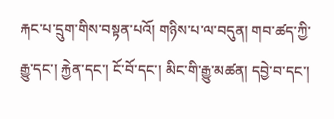རྐང་པ་དྲུག་གིས་བསྟན་པའོ། གཉིས་པ་ལ་བདུན། གབ་ཚད་ཀྱི་རྒྱུ་དང་། རྐྱེན་དང་། ངོ་བོ་དང་། མིང་གི་རྒྱུ་མཚན། དབྱེ་བ་དང་།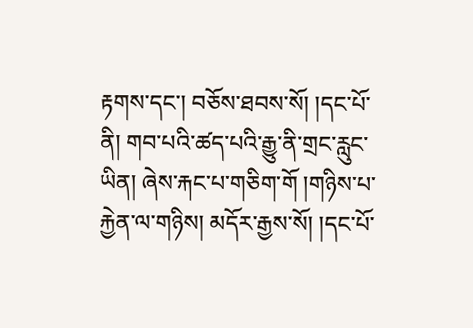རྟགས་དང་། བཅོས་ཐབས་སོ། །དང་པོ་ནི། གབ་པའི་ཚད་པའི་རྒྱུ་ནི་གྲང་རླུང་ཡིན། ཞེས་རྐང་པ་གཅིག་གོ །གཉིས་པ་རྐྱེན་ལ་གཉིས། མདོར་རྒྱས་སོ། །དང་པོ་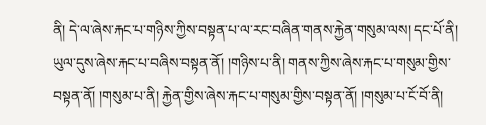ནི། དེ་ལ་ཞེས་རྐང་པ་གཉིས་ཀྱིས་བསྟན་པ་ལ་རང་བཞིན་གནས་རྐྱེན་གསུམ་ལས། དང་པོ་ནི། ཡུལ་དུས་ཞེས་རྐང་པ་བཞིས་བསྟན་ནོ། །གཉིས་པ་ནི། གནས་ཀྱིས་ཞེས་རྐང་པ་གསུམ་གྱིས་བསྟན་ནོ། །གསུམ་པ་ནི། རྐྱེན་གྱིས་ཞེས་རྐང་པ་གསུམ་གྱིས་བསྟན་ནོ། །གསུམ་པ་ངོ་བོ་ནི།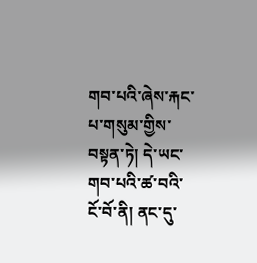གབ་པའི་ཞེས་རྐང་པ་གསུམ་གྱིས་བསྟན་ཏེ། དེ་ཡང་གབ་པའི་ཚ་བའི་ངོ་བོ་ནི། ནང་དུ་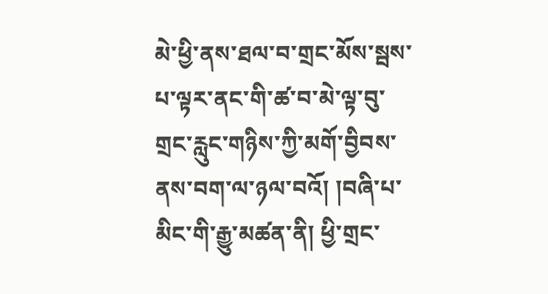མེ་ཕྱི་ནས་ཐལ་བ་གྲང་མོས་སྦས་པ་ལྟར་ནང་གི་ཚ་བ་མེ་ལྟ་བུ་གྲང་རླུང་གཉིས་ཀྱི་མགོ་བྱིབས་ནས་བག་ལ་ཉལ་བའོ། །བཞི་པ་མིང་གི་རྒྱུ་མཚན་ནི། ཕྱི་གྲང་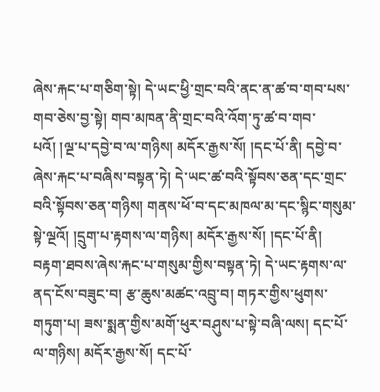ཞེས་རྐང་པ་གཅིག་སྟེ། དེ་ཡང་ཕྱི་གྲང་བའི་ནང་ན་ཚ་བ་གབ་པས་གབ་ཅེས་བྱ་སྟེ། གབ་མཁན་ནི་གྲང་བའི་འོག་ཏུ་ཚ་བ་གབ་པའོ། །ལྔ་པ་དབྱེ་བ་ལ་གཉིས། མདོར་རྒྱས་སོ། །དང་པོ་ནི། དབྱེ་བ་ཞེས་རྐང་པ་བཞིས་བསྟན་ཏེ། དེ་ཡང་ཚ་བའི་སྟོབས་ཅན་དང་གྲང་བའི་སྟོབས་ཅན་གཉིས། གནས་ཕོ་བ་དང་མཁལ་མ་དང་སྙིང་གསུམ་སྟེ་ལྔའོ། །དྲུག་པ་རྟགས་ལ་གཉིས། མདོར་རྒྱས་སོ། །དང་པོ་ནི། བརྟག་ཐབས་ཞེས་རྐང་པ་གསུམ་གྱིས་བསྟན་ཏེ། དེ་ཡང་རྟགས་ལ་ནད་ངོས་བཟུང་བ། རྩ་ཆུས་མཚང་འབྲུ་བ། གཏར་གྱིས་ཕུགས་གཏུག་པ། ཟས་སྨན་གྱིས་མགོ་ཕུར་བཤུས་པ་སྟེ་བཞི་ལས། དང་པོ་ལ་གཉིས། མདོར་རྒྱས་སོ། དང་པོ་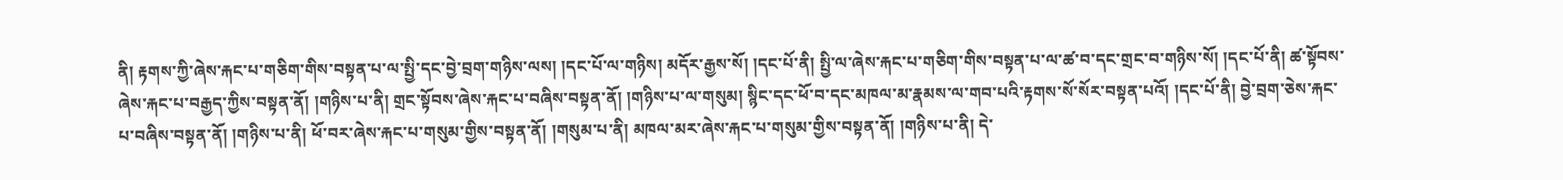ནི། རྟགས་ཀྱི་ཞེས་རྐང་པ་གཅིག་གིས་བསྟན་པ་ལ་སྤྱི་དང་བྱེ་བྲག་གཉིས་ལས། །དང་པོ་ལ་གཉིས། མདོར་རྒྱས་སོ། །དང་པོ་ནི། སྤྱི་ལ་ཞེས་རྐང་པ་གཅིག་གིས་བསྟན་པ་ལ་ཚ་བ་དང་གྲང་བ་གཉིས་སོ། །དང་པོ་ནི། ཚ་སྟོབས་ཞེས་རྐང་པ་བརྒྱད་ཀྱིས་བསྟན་ནོ། །གཉིས་པ་ནི། གྲང་སྟོབས་ཞེས་རྐང་པ་བཞིས་བསྟན་ནོ། །གཉིས་པ་ལ་གསུམ། སྙིང་དང་ཕོ་བ་དང་མཁལ་མ་རྣམས་ལ་གབ་པའི་རྟགས་སོ་སོར་བསྟན་པའོ། །དང་པོ་ནི། བྱེ་བྲག་ཅེས་རྐང་པ་བཞིས་བསྟན་ནོ། །གཉིས་པ་ནི། ཕོ་བར་ཞེས་རྐང་པ་གསུམ་གྱིས་བསྟན་ནོ། །གསུམ་པ་ནི། མཁལ་མར་ཞེས་རྐང་པ་གསུམ་གྱིས་བསྟན་ནོ། །གཉིས་པ་ནི། དེ་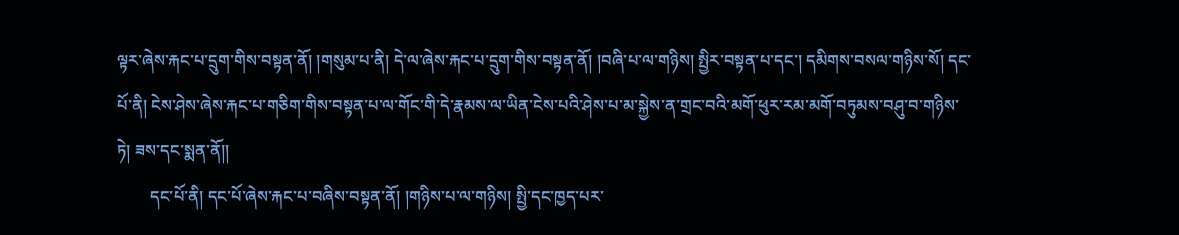ལྟར་ཞེས་རྐང་པ་དྲུག་གིས་བསྟན་ནོ། །གསུམ་པ་ནི། དེ་ལ་ཞེས་རྐང་པ་དྲུག་གིས་བསྟན་ནོ། །བཞི་པ་ལ་གཉིས། སྤྱིར་བསྟན་པ་དང་། དམིགས་བསལ་གཉིས་སོ། དང་པོ་ནི། ངེས་ཤེས་ཞེས་རྐང་པ་གཅིག་གིས་བསྟན་པ་ལ་གོང་གི་དེ་རྣམས་ལ་ཡིན་ངེས་པའི་ཤེས་པ་མ་སྐྱེས་ན་གྲང་བའི་མགོ་ཕུར་རམ་མགོ་བཏུམས་བཤུ་བ་གཉིས་ཏེ། ཟས་དང་སྨན་ནོ།།
        དང་པོ་ནི། དང་པོ་ཞེས་རྐང་པ་བཞིས་བསྟན་ནོ། །གཉིས་པ་ལ་གཉིས། སྤྱི་དང་ཁྱད་པར་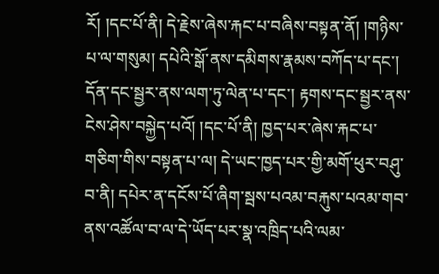རོ། །དང་པོ་ནི། དེ་རྗེས་ཞེས་རྐང་པ་བཞིས་བསྟན་ནོ། །གཉིས་པ་ལ་གསུམ། དཔེའི་སྒོ་ནས་དམིགས་རྣམས་བཀོད་པ་དང་། དོན་དང་སྦྱར་ནས་ལག་ཏུ་ལེན་པ་དང་། རྟགས་དང་སྦྱར་ནས་ངེས་ཤེས་བསྐྱེད་པའོ། །དང་པོ་ནི། ཁྱད་པར་ཞེས་རྐང་པ་གཅིག་གིས་བསྟན་པ་ལ། དེ་ཡང་ཁྱད་པར་གྱི་མགོ་ཕུར་བཤུ་བ་ནི། དཔེར་ན་དངོས་པོ་ཞིག་སྦས་པའམ་བརྐུས་པའམ་གབ་ནས་འཚོལ་བ་ལ་དེ་ཡོད་པར་སྣ་འཁྲིད་པའི་ལམ་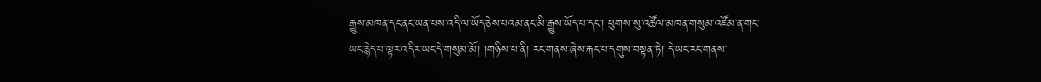རྒྱུས་མཁན་དང་ནང་ཡན་པས་འདི་ལ་ཡོད་ཅེས་པའམ་ནང་མི་རྒྱུས་ཡོད་པ་དང་། ཕུགས་སུ་འཚོལ་མཁན་གསུམ་འཛོམ་ན་གང་ཡང་རྙེད་པ་ལྟར་འདིར་ཡང་དེ་གསུམ་མོ། །གཉིས་པ་ནི། རང་གནས་ཞེས་རྐང་པ་དགུས་བསྟན་ཏེ། དེ་ཡང་རང་གནས་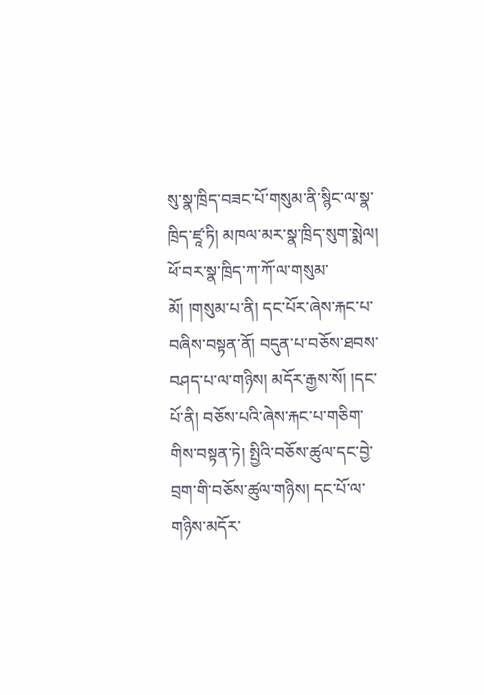སུ་སྣ་ཁྲིད་བཟང་པོ་གསུམ་ནི་སྙིང་ལ་སྣ་ཁྲིད་ཛཱ་ཏི། མཁལ་མར་སྣ་ཁྲིད་སུག་སྨེལ། ཕོ་བར་སྣ་ཁྲིད་ཀ་ཀོ་ལ་གསུམ་མོ། །གསུམ་པ་ནི། དང་པོར་ཞེས་རྐང་པ་བཞིས་བསྟན་ནོ། བདུན་པ་བཅོས་ཐབས་བཤད་པ་ལ་གཉིས། མདོར་རྒྱས་སོ། །དང་པོ་ནི། བཅོས་པའི་ཞེས་རྐང་པ་གཅིག་གིས་བསྟན་ཏེ། སྤྱིའི་བཅོས་ཚུལ་དང་བྱེ་བྲག་གི་བཅོས་ཚུལ་གཉིས། དང་པོ་ལ་གཉིས་མདོར་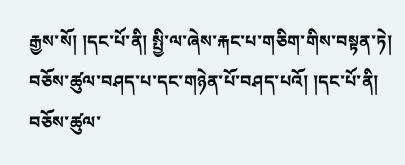རྒྱས་སོ། །དང་པོ་ནི། སྤྱི་ལ་ཞེས་རྐང་པ་གཅིག་གིས་བསྟན་ཏེ། བཅོས་ཚུལ་བཤད་པ་དང་གཉེན་པོ་བཤད་པའོ། །དང་པོ་ནི། བཅོས་ཚུལ་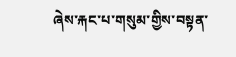ཞེས་རྐང་པ་གསུམ་གྱིས་བསྟན་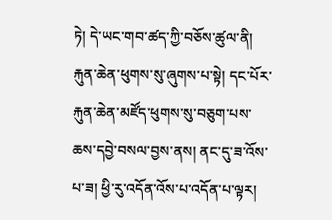ཏེ། དེ་ཡང་གབ་ཚད་ཀྱི་བཅོས་ཚུལ་ནི། རྐུན་ཆེན་ཕུགས་སུ་ཞུགས་པ་སྟེ། དང་པོར་རྐུན་ཆེན་མཛོད་ཕུགས་སུ་བཅུག་པས་ཆས་དབྱེ་བསལ་བྱས་ནས། ནང་དུ་ཟ་འོས་པ་ཟ། ཕྱི་རུ་འདོན་འོས་པ་འདོན་པ་ལྟར།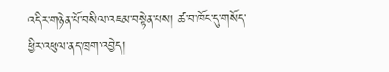འདིར་གཉེན་པོ་བསིལ་འཇམ་བསྟེན་པས། ཚ་བ་ཁོང་དུ་གསོད་ཕྱིར་འཕུལ་ནད་ཁྲག་འབྱེད།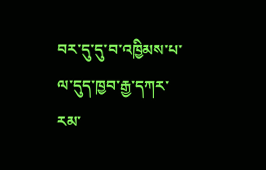བར་དུ་དུ་བ་འཁྱིམས་པ་ལ་དུད་ཁྱབ་རྒྱ་དཀར་རམ་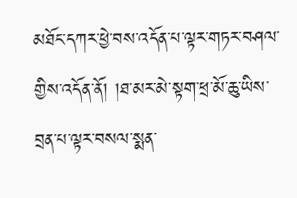མཐོང་དཀར་ཕྱེ་བས་འདོན་པ་ལྟར་གཏར་བཤལ་གྱིས་འདོན་ནོ། །ཐ་མར་མེ་སྟག་ཕྲ་མོ་ཆུ་ཡིས་བྲན་པ་ལྟར་བསལ་སྨན་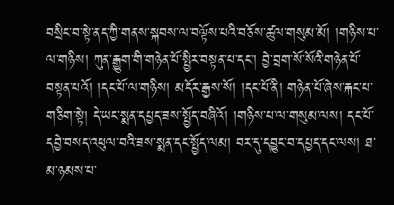བསྲིང་བ་སྟེ་ནད་ཀྱི་གནས་སྐབས་ལ་བལྟོས་པའི་བཅོས་ཚུལ་གསུམ་མོ། །གཉིས་པ་ལ་གཉིས། ཀུན་རྒྱུག་གི་གཉེན་པོ་སྤྱིར་བསྟན་པ་དང་། བྱེ་བྲག་སོ་སོའི་གཉེན་པོ་བསྟན་པའོ། །དང་པོ་ལ་གཉིས། མདོར་རྒྱས་སོ། །དང་པོ་ནི། གཉེན་པོ་ཞེས་རྐང་པ་གཅིག་སྟེ། དེ་ཡང་སྨན་དཔྱད་ཟས་སྤྱོད་བཞིའོ། །གཉིས་པ་ལ་གསུམ་ལས། དང་པོ་དབྱེ་བསད་འཕུལ་བའི་ཟས་སྨན་དང་སྤྱོད་ལམ། བར་དུ་དབྱུང་བ་དཔྱད་དང་ལས། ཐ་མ་ཉམས་པ་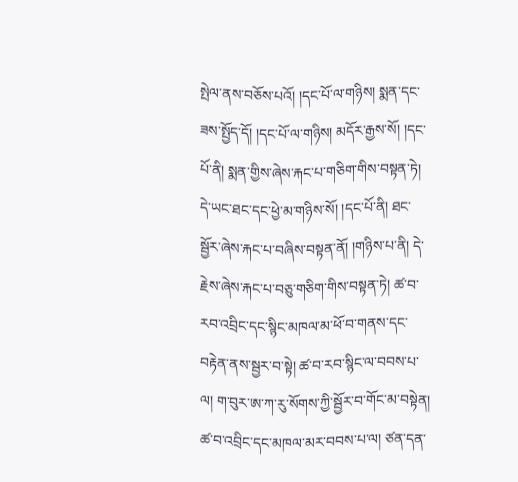སྤེལ་ནས་བཅོས་པའོ། །དང་པོ་ལ་གཉིས། སྨན་དང་ཟས་སྤྱོད་དོ། །དང་པོ་ལ་གཉིས། མདོར་རྒྱས་སོ། །དང་པོ་ནི། སྨན་གྱིས་ཞེས་རྐང་པ་གཅིག་གིས་བསྟན་ཏེ། དེ་ཡང་ཐང་དང་ཕྱེ་མ་གཉིས་སོ། །དང་པོ་ནི། ཐང་སྦྱོར་ཞེས་རྐང་པ་བཞིས་བསྟན་ནོ། །གཉིས་པ་ནི། དེ་རྗེས་ཞེས་རྐང་པ་བཅུ་གཅིག་གིས་བསྟན་ཏེ། ཚ་བ་རབ་འབྲིང་དང་སྙིང་མཁལ་མ་ཕོ་བ་གནས་དང་བརྟེན་ནས་སྦྱར་བ་སྟེ། ཚ་བ་རབ་སྙིང་ལ་བབས་པ་ལ། ག་བུར་ཨ་ཀ་རུ་སོགས་ཀྱི་སྦྱོར་བ་གོང་མ་བསྟེན། ཚ་བ་འབྲིང་དང་མཁལ་མར་བབས་པ་ལ། ཙན་དན་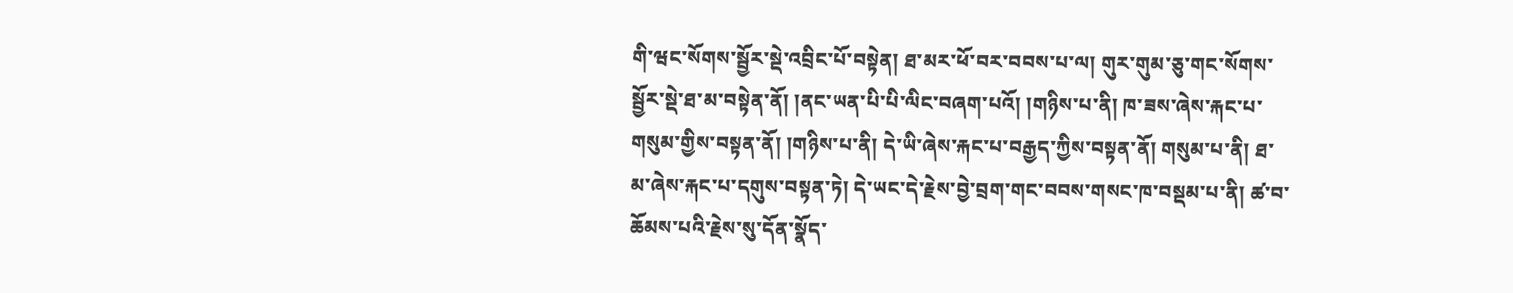གི་ཝང་སོགས་སྦྱོར་སྡེ་འབྲིང་པོ་བསྟེན། ཐ་མར་ཕོ་བར་བབས་པ་ལ། གུར་གུམ་ཅུ་གང་སོགས་སྦྱོར་སྡེ་ཐ་མ་བསྟེན་ནོ། །ནང་ཡན་པི་པི་ལིང་བཞག་པའོ། །གཉིས་པ་ནི། ཁ་ཟས་ཞེས་རྐང་པ་གསུམ་གྱིས་བསྟན་ནོ། །གཉིས་པ་ནི། དེ་ཡི་ཞེས་རྐང་པ་བརྒྱད་ཀྱིས་བསྟན་ནོ། གསུམ་པ་ནི། ཐ་མ་ཞེས་རྐང་པ་དགུས་བསྟན་ཏེ། དེ་ཡང་དེ་རྗེས་བྱེ་བྲག་གང་བབས་གསང་ཁ་བསྡམ་པ་ནི། ཚ་བ་ཆོམས་པའི་རྗེས་སུ་དོན་སྣོད་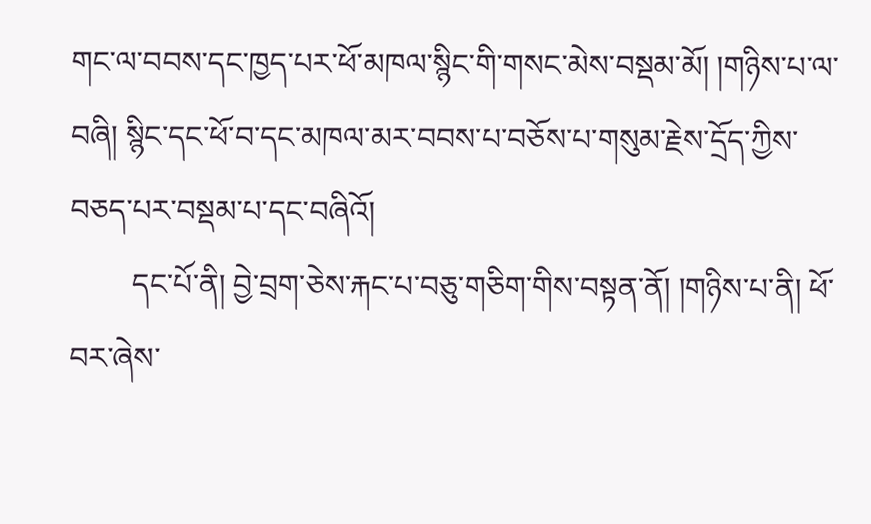གང་ལ་བབས་དང་ཁྱད་པར་ཕོ་མཁལ་སྙིང་གི་གསང་མེས་བསྡམ་མོ། །གཉིས་པ་ལ་བཞི། སྙིང་དང་ཕོ་བ་དང་མཁལ་མར་བབས་པ་བཅོས་པ་གསུམ་རྗེས་དྲོད་ཀྱིས་བཅད་པར་བསྡམ་པ་དང་བཞིའོ།
        དང་པོ་ནི། བྱེ་བྲག་ཅེས་རྐང་པ་བཅུ་གཅིག་གིས་བསྟན་ནོ། །གཉིས་པ་ནི། ཕོ་བར་ཞེས་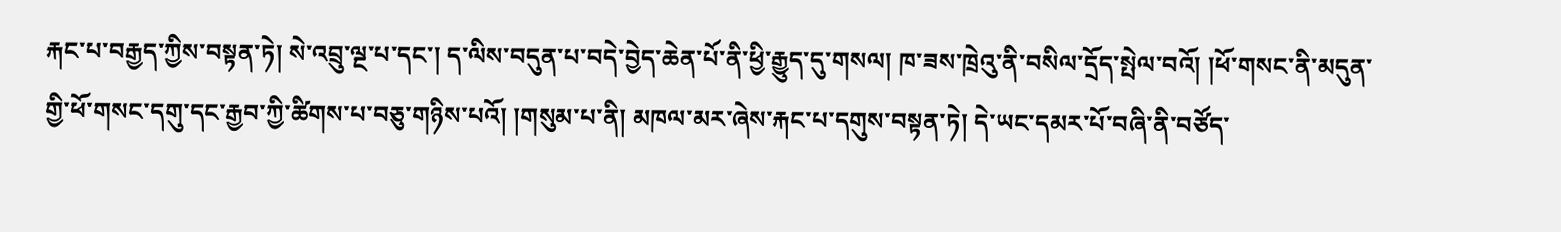རྐང་པ་བརྒྱད་ཀྱིས་བསྟན་ཏེ། སེ་འབྲུ་ལྔ་པ་དང་། ད་ལིས་བདུན་པ་བདེ་བྱེད་ཆེན་པོ་ནི་ཕྱི་རྒྱུད་དུ་གསལ། ཁ་ཟས་ཁྲེའུ་ནི་བསིལ་དྲོད་སྤེལ་བའོ། །ཕོ་གསང་ནི་མདུན་གྱི་ཕོ་གསང་དགུ་དང་རྒྱབ་ཀྱི་ཚིགས་པ་བཅུ་གཉིས་པའོ། །གསུམ་པ་ནི། མཁལ་མར་ཞེས་རྐང་པ་དགུས་བསྟན་ཏེ། དེ་ཡང་དམར་པོ་བཞི་ནི་བཙོད་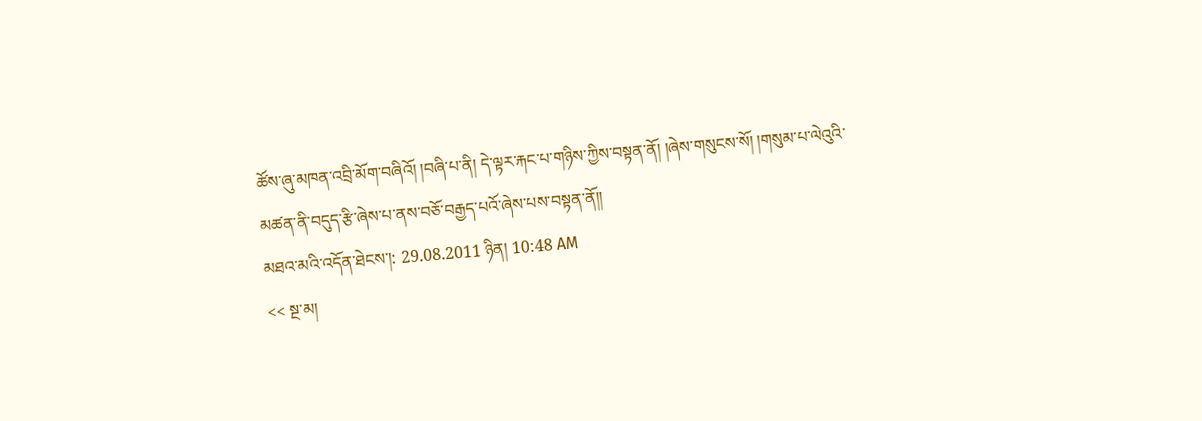ཚོས་ཞུ་མཁན་འབྲི་མོག་བཞིའོ། །བཞི་པ་ནི། དེ་ལྟར་རྐང་པ་གཉིས་ཀྱིས་བསྟན་ནོ། །ཞེས་གསུངས་སོ། །གསུམ་པ་ལེའུའི་མཚན་ནི་བདུད་རྩི་ཞེས་པ་ནས་བཅོ་བརྒྱད་པའོ་ཞེས་པས་བསྟན་ནོ།།
མཐའ་མའི་འདོན་ཐེངས་།: 29.08.2011 ཉིན། 10:48 AM
<< སྔ་མ།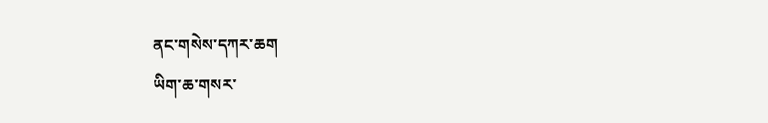ནང་གསེས་དཀར་ཆག
ཡིག་ཆ་གསར་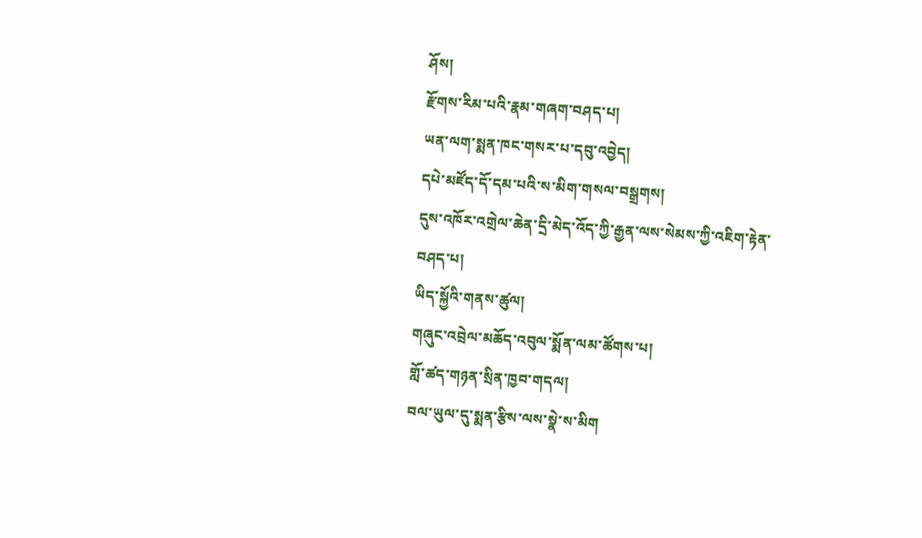ཤོས།
རྫོགས་རིམ་པའི་རྣམ་གཞག་བཤད་པ།
ཡན་ལག་སྨན་ཁང་གསར་པ་དབུ་འབྱེད།
དཔེ་མཛོད་དོ་དམ་པའི་ས་མིག་གསལ་བསྒྲགས།
དུས་འཁོར་འགྲེལ་ཆེན་དྲི་མེད་འོད་ཀྱི་རྒྱན་ལས་སེམས་ཀྱི་འཇིག་རྟེན་བཤད་པ།
ཡིད་སྐྱོའི་གནས་ཚུལ།
གཞུང་འབྲེལ་མཆོད་འབུལ་སྨོན་ལམ་ཚོགས་པ།
གློ་ཚད་གཉན་སྲིན་ཁྱབ་གདལ།
བལ་ཡུལ་དུ་སྨན་རྩིས་ལས་སྣེ་ས་མིག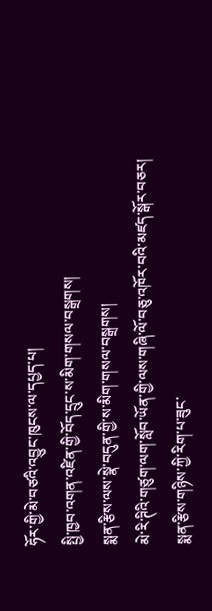ཧོར་གྱི་མེ་བཙའི་འབྱུང་ཁུངས་ལ་དཔྱད་པ།
སྤྱི་ཁྱབ་འགན་འཛིན་གྱི་བོད་དྲུང་ས་མིག་གསལ་བསྒྲགས།
སྨན་རྩིས་ལས་སྣེ་བདུན་གྱི་ས་མིག་གསལ་བསྒྲགས།
མེ་རི་ཊིའི་གཙུག་ལག་སློབ་ཡོན་གྱི་ལས་གཞི་ལོ་བཅུ་འཁོར་བའི་མཛད་སྒོར་བཅར།
སྨན་རྩིས་གཉིས་ཀྱི་རིག་པ་ཟུང་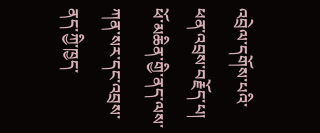འབྲེལ་དགོས་པའི་ཕན་འབྲས་བརྗོད་པ།
ཕོ་མཆིན་གྱི་ནད་ལས་ཀན་སར་དང་འབྲས་ནད་ཀྱི་ཁྱད་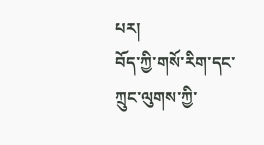པར།
བོད་ཀྱི་གསོ་རིག་དང་ཀྲུང་ལུགས་ཀྱི་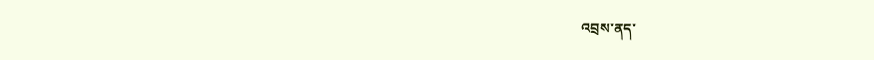འབྲས་ནད་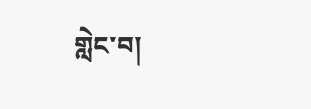གླེང་བ།